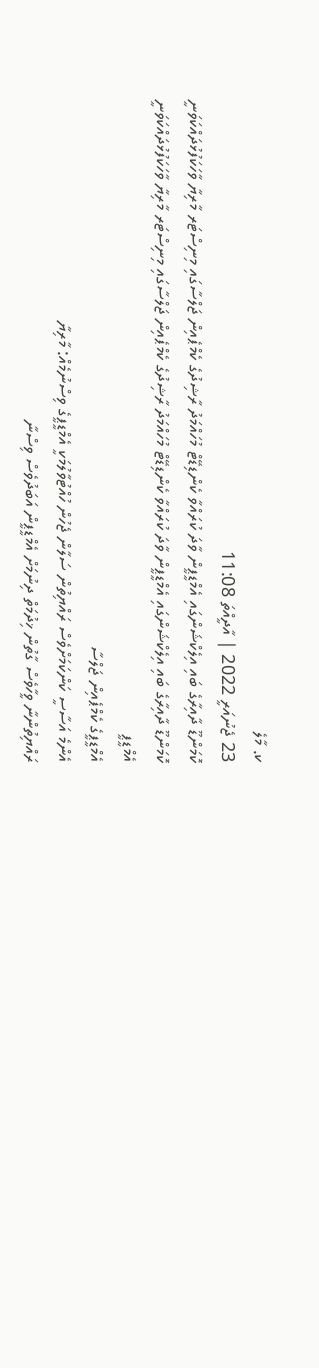ކ. މާލެ
23 ޖެނުއަރީ 2022 | އާދީއްތަ 11:08
ކޮމަންޑޫ ދާއިރާގެ ބައި އިލެކްޝަންގައި އެމްޑީޕީން ވާދަ ކުރައްވާ ކެންޑިޑޭޓް މުހައްމަދު ރާޝިދުގެ ކެމްޕެއިން ޖަލްސާގައި މިނިސްޓަރ މާރިޔާ ވާހަކަފުޅުދައްކަވަނީ
ކޮމަންޑޫ ދާއިރާގެ ބައި އިލެކްޝަންގައި އެމްޑީޕީން ވާދަ ކުރައްވާ ކެންޑިޑޭޓް މުހައްމަދު ރާޝިދުގެ ކެމްޕެއިން ޖަލްސާގައި މިނިސްޓަރ މާރިޔާ ވާހަކަފުޅުދައްކަވަނީ
އެމްޑީޕީ
އެމްޑީޕީގެ ކެމްޕެއިން ޖަލްސާ
އެންމެ އަސާސީ ކަންކަމަށްވެސް ރައްޔިތުން ސަލާން ޖެހުން ހުއްޓުވާލުމަކީ އެމްޑީޕީގެ ވިސްނުމެއް: މާރިޔާ
ރައްޔިތުންނާ ވީހާވެސް ގާތުން ޚިދުމަތް ދިނުމަށް އެމްޑީޕީން އަބަދުވެސް ވިސްނާ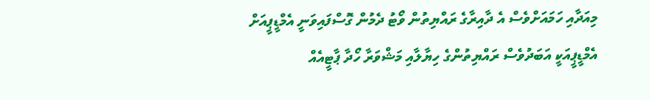މިއަދާއި ހަމައަށްވެސް އެ ދާއިރާގެ ރައްޔިތުން ވޯޓު ދެމުން ގޮސްފައިވަނީ އެމްޑީޕީއަށް
އެމްޑީޕީއަކީ އަބަދުވެސް ރައްޔިތުންގެ ހިޔާލާއި މަޝްވަރާ ހޯދާ ޕާޓީއެއް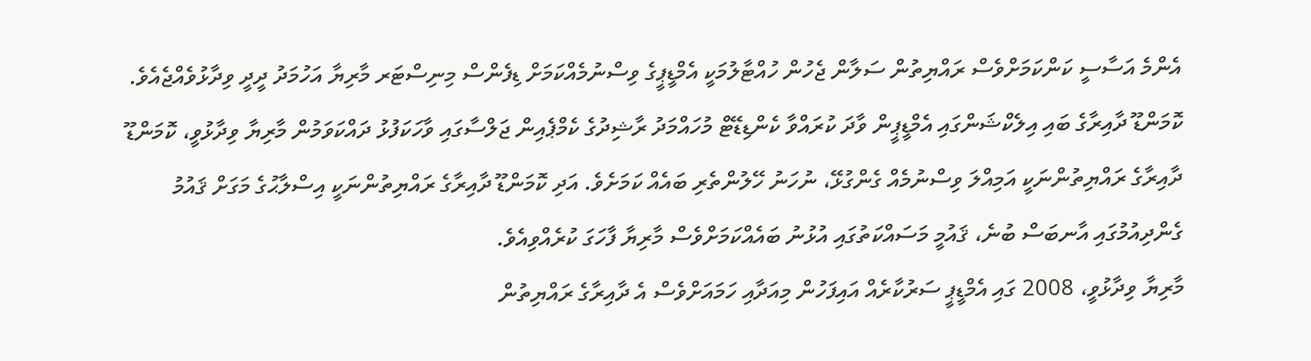އެންމެ އަސާސީ ކަންކަމަށްވެސް ރައްޔިތުން ސަލާން ޖެހުން ހުއްޓާލުމަކީ އެމްޑީޕީގެ ވިސްނުމެއްކަމަށް ޑިފެންސް މިނިސްޓަރ މާރިޔާ އަހުމަދު ދީދީ ވިދާޅުވެއްޖެއެވެ.
ކޮމަންޑޫ ދާއިރާގެ ބައި އިލެކްޝަންގައި އެމްޑީޕީން ވާދަ ކުރައްވާ ކެންޑިޑޭޓް މުހައްމަދު ރާޝިދުގެ ކެމްޕެއިން ޖަލްސާގައި ވާހަކަފުޅު ދައްކަވަމުން މާރިޔާ ވިދާޅުވީ، ކޮމަންޑޫ ދާއިރާގެ ރައްޔިތުންނަކީ އަމިއްލަ ވިސްނުމެއް ގެންގުޅޭ، ނުހަނު ހޭލުންތެރި ބައެއް ކަމަށެވެ. އަދި ކޮމަންޑޫ ދާއިރާގެ ރައްޔިތުންނަކީ އިސްލާޙުގެ މަގަށް ޤައުމު ގެންދިއުމުގައި އާނބަސް ބުނެ، ޤައުމީ މަސައްކަތުގައި އުޅުނު ބައެއްކަމަށްވެސް މާރިޔާ ފާހަގަ ކުރެއްވިއެވެ.
މާރިޔާ ވިދާޅުވީ، 2008 ގައި އެމްޑީޕީ ސަރުކާރެއް އައިފަހުން މިއަދާއި ހަމައަށްވެސް އެ ދާއިރާގެ ރައްޔިތުން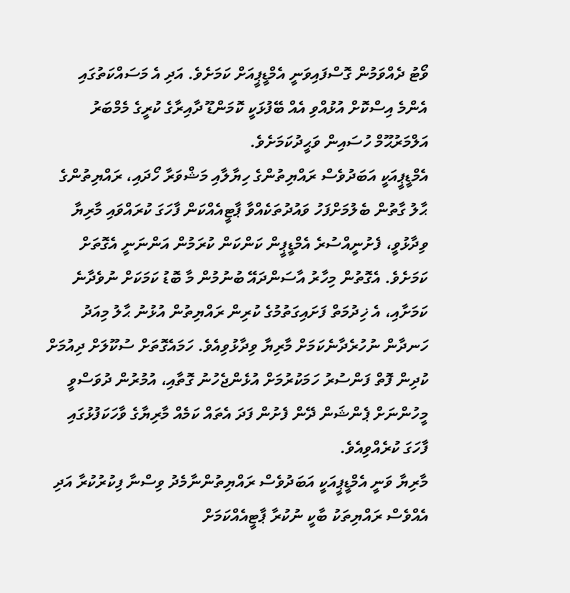ވޯޓު ދެއްވަމުން ގޮސްފައިވަނީ އެމްޑީޕީއަށް ކަމަށެވެ. އަދި އެ މަސައްކަތުގައި އެންމެ އިސްކޮށް އުޅުއްވި އެއް ބޭފުޅަކީ ކޮމަންޑޫ ދާއިރާގެ ކުރީގެ މެމްބަރު އަލްމަރުޙޫމް ހުސައިން ވަޙީދުކަމަށެވެ.
އެމްޑީޕީއަކީ އަބަދުވެސް ރައްޔިތުންގެ ހިޔާލާއި މަޝްވަރާ ހޯދައި، ރައްޔިތުންގެ ޙާލު ގާތުން ބެލުމަށްފަހު ވައުދުތަކެއްވާ ޕާޓީއެއްކަން ފާހަގަ ކުރައްވައި މާރިޔާ ވިދާޅުވީ، ފެށުނީއްސުރެ އެމްޑީޕީން ކަންކަން ކުރަމުން އަންނަނީ އެގޮތަށް ކަމަށެވެ. އެގޮތުން މިހާރު އާސަންދައޭ ބުނުމުން މާ ބޮޑު ކަމަކަށް ނުވެދާނެ ކަމަށާއި، އެ ޚިދުމަތް ފަށައިގަތުމުގެ ކުރިން ރައްޔިތުން އުޅުނު ޙާލު މިއަދު ހަނދާން ނުހުރެދާނެކަމަށް މާރިޔާ ވިދާޅުވިއެވެ. ހަމައެގޮތަށް ސުކޫލަށް ދިއުމަށް ކުދިން ފޮތް ފަންސުރު ހަމަކުރުމަށް އުޅެންޖެހުނު ގޮތާއި، އުމުރުން ދުވަސްވީ މީހުންނަށް ޕެންޝަން ދޭން ފެށުން ފަދަ އެތައް ކަމެއް މާރިޔާގެ ވާހަކަފުޅުގައި ފާހަގަ ކުރެއްވިއެވެ.
މާރިޔާ ވަނީ އެމްޑީޕީއަކީ އަބަދުވެސް ރައްޔިތުންނާމެދު ވިސްނާ ފިކުރުކުރާ އަދި އެއްވެސް ރައްޔިތަކު ބާކީ ނުކުރާ ޕާޓީއެއްކަމަށް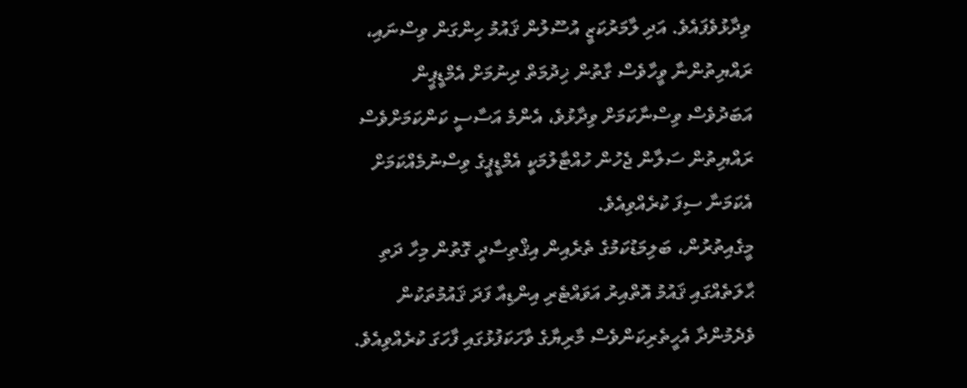ވިދާޅުވެފައެވެ. އަދި ލާމަރުކަޒީ އުސޫލުން ޤައުމު ހިންގަން ވިސްނައި، ރައްޔިތުންނާ ވީހާވެސް ގާތުން ޚިދުމަތް ދިނުމަށް އެމްޑީޕީން އަބަދުވެސް ވިސްނާކަމަށް ވިދާޅުވެ، އެންމެ އަސާސީ ކަންކަމަށްވެސް ރައްޔިތުން ސަލާން ޖެހުން ހުއްޓާލުމަކީ އެމްޑީޕީގެ ވިސްނުމެއްކަމަށް އެކަމަނާ ސިފަ ކުރެއްވިއެވެ.
މީގެއިތުރުން، ބަލިމަޑުކަމުގެ ތެރެއިން އިޤްތިސާދީ ގޮތުން މިހާ ދަތި ޙާލަތެއްގައި ޤައުމު އޮތްއިރު އަވައްޓެރި އިންޑިއާ ފަދަ ޤައުމުތަކުން ވެދެމުންދާ އެހީތެރިކަންވެސް މާރިޔާގެ ވާހަކަފުޅުގައި ފާހަގަ ކުރެއްވިއެވެ.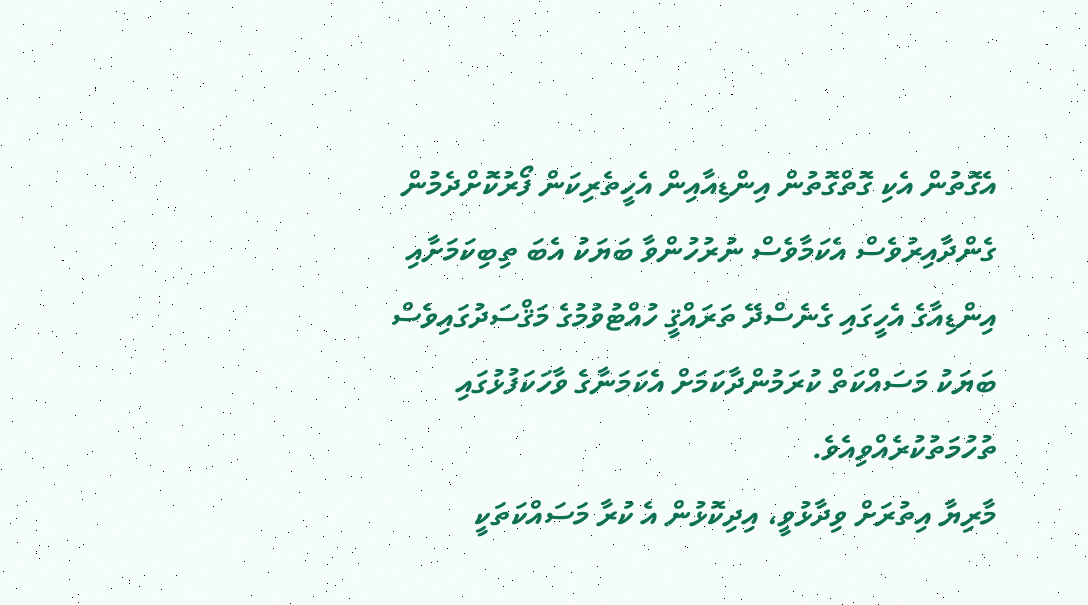އެގޮތުން އެކި ގޮތްގޮތުން އިންޑިއާއިން އެހީތެރިކަން ފޯރުކޮށްދެމުން ގެންދާއިރުވެސް އެކަމާވެސް ނުރުހުންވާ ބަޔަކު އެބަ ތިބިކަމަށާއި އިންޑިއާގެ އެހީގައި ގެނެސްދޭ ތަރައްޤީ ހުއްޓުވުމުގެ މަޤްސަދުގައިވެސް ބަޔަކު މަސައްކަތް ކުރަމުންދާކަމަށް އެކަމަނާގެ ވާހަކަފުޅުގައި ތުހުމަތުކުރެއްވިއެވެ.
މާރިޔާ އިތުރަށް ވިދާޅުވީ، އިދިކޮޅުން އެ ކުރާ މަސައްކަތަކީ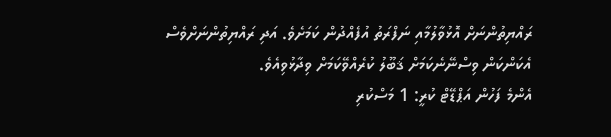ރައްޔިތުންނަށް އޮޅުވާލުމާއި ނަފްރަތު އުފެއްދުން ކަމަށެވެ. އަދި ރައްޔިތުންނަށްވެސް އެކަންކަން ވިސްނޭނެކަމަށް ޤަބޫލު ކުރެއްވޭކަމަށް ވިދާޅުވިއެވެ.
އެންމެ ފަހުން އަޕްޑޭޓް ކުރީ: 1 މަސްކުރި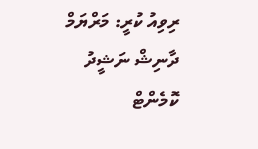ރިވިއު ކުރީ: މަރްޔަމް ދާނިޝް ނަޝީދު
ކޮމެންޓް